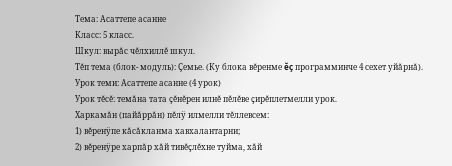Тема: Асаттепе асанне
Класс: 5 класс.
Шкул: вырăс чĕлхиллĕ шкул.
Тĕп тема (блок- модуль): Çемье. (Ку блока вĕренме ĕç программинче 4 сехет уйăрнă).
Урок теми: Асаттепе асанне (4 урок)
Урок тĕсĕ: темăна тата çĕнĕрен илнĕ пĕлĕве çирĕплетмелли урок.
Харкамăн (пайăррăн) пĕлÿ илмелли тĕллевсем:
1) вĕренÿпе кăсăкланма хавхалантарни;
2) вĕренÿре харпăр хăй тивĕçлĕхне туйма, хăй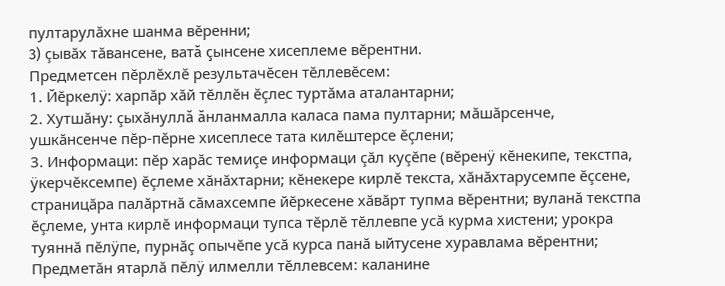пултарулăхне шанма вĕренни;
3) çывăх тăвансене, ватă çынсене хисеплеме вĕрентни.
Предметсен пĕрлĕхлĕ результачĕсен тĕллевĕсем:
1. Йĕркелÿ: харпăр хăй тĕллĕн ĕçлес туртăма аталантарни;
2. Хутшăну: çыхăнуллă ăнланмалла каласа пама пултарни; мăшăрсенче, ушкăнсенче пĕр-пĕрне хисеплесе тата килĕштерсе ĕçлени;
3. Информаци: пĕр харăс темиçе информаци çăл куçĕпе (вĕренÿ кĕнекипе, текстпа, ÿкерчĕксемпе) ĕçлеме хăнăхтарни; кĕнекере кирлĕ текста, хăнăхтарусемпе ĕçсене, страницăра палăртнă сăмахсемпе йĕркесене хăвăрт тупма вĕрентни; вуланă текстпа ĕçлеме, унта кирлĕ информаци тупса тĕрлĕ тĕллевпе усă курма хистени; урокра туяннă пĕлÿпе, пурнăç опычĕпе усă курса панă ыйтусене хуравлама вĕрентни;
Предметăн ятарлă пĕлÿ илмелли тĕллевсем: каланине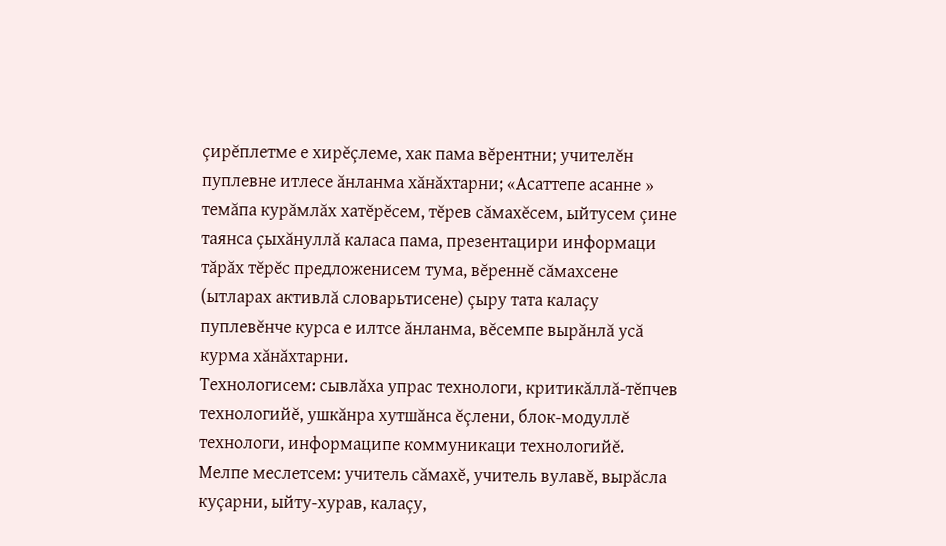çирĕплетме е хирĕçлеме, хак пама вĕрентни; учителĕн пуплевне итлесе ăнланма хăнăхтарни; «Асаттепе асанне » темăпа курăмлăх хатĕрĕсем, тĕрев сăмахĕсем, ыйтусем çине таянса çыхăнуллă каласа пама, презентацири информаци тăрăх тĕрĕс предложенисем тума, вĕреннĕ сăмахсене (ытларах активлă словарьтисене) çыру тата калаçу пуплевĕнче курса е илтсе ăнланма, вĕсемпе вырăнлă усă курма хăнăхтарни.
Технологисем: сывлăха упрас технологи, критикăллă-тĕпчев технологийĕ, ушкăнра хутшăнса ĕçлени, блок-модуллĕ технологи, информаципе коммуникаци технологийĕ.
Мелпе меслетсем: учитель сăмахĕ, учитель вулавĕ, вырăсла куçарни, ыйту-хурав, калаçу,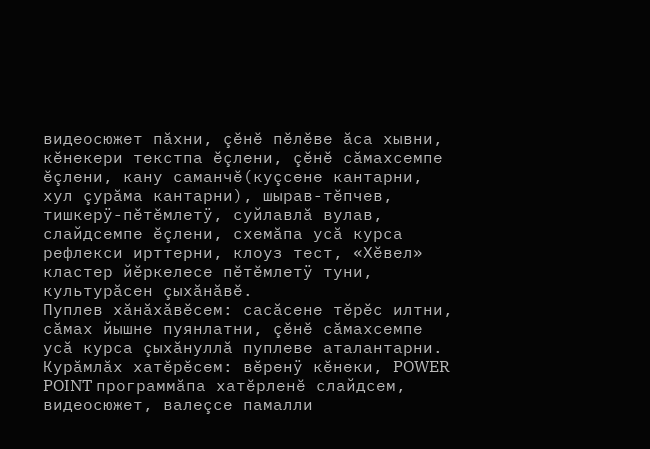видеосюжет пăхни, çĕнĕ пĕлĕве ăса хывни, кĕнекери текстпа ĕçлени, çĕнĕ сăмахсемпе ĕçлени, кану саманчĕ(куçсене кантарни, хул çурăма кантарни), шырав-тĕпчев, тишкерÿ-пĕтĕмлетÿ, суйлавлă вулав, слайдсемпе ĕçлени, схемăпа усă курса рефлекси ирттерни, клоуз тест, «Хĕвел» кластер йĕркелесе пĕтĕмлетÿ туни, культурăсен çыхăнăвĕ.
Пуплев хăнăхăвĕсем: сасăсене тĕрĕс илтни, сăмах йышне пуянлатни, çĕнĕ сăмахсемпе усă курса çыхăнуллă пуплеве аталантарни.
Курăмлăх хатĕрĕсем: вĕренÿ кĕнеки, POWER POINT программăпа хатĕрленĕ слайдсем, видеосюжет, валеçсе памалли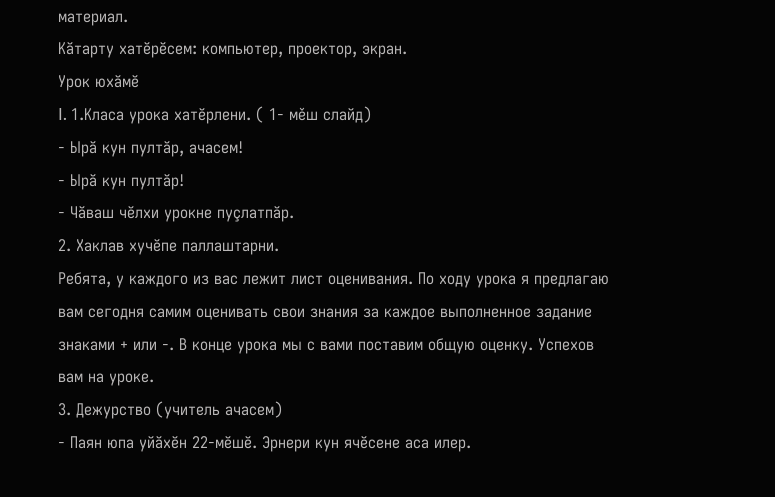материал.
Кăтарту хатĕрĕсем: компьютер, проектор, экран.
Урок юхăмĕ
I. 1.Класа урока хатĕрлени. ( 1- мěш слайд)
- Ырă кун пултăр, ачасем!
- Ырă кун пултăр!
- Чăваш чĕлхи урокне пуçлатпăр.
2. Хаклав хучĕпе паллаштарни.
Ребята, у каждого из вас лежит лист оценивания. По ходу урока я предлагаю вам сегодня самим оценивать свои знания за каждое выполненное задание знаками + или -. В конце урока мы с вами поставим общую оценку. Успехов вам на уроке.
3. Дежурство (учитель ачасем)
- Паян юпа уйăхĕн 22-мĕшĕ. Эрнери кун ячĕсене аса илер.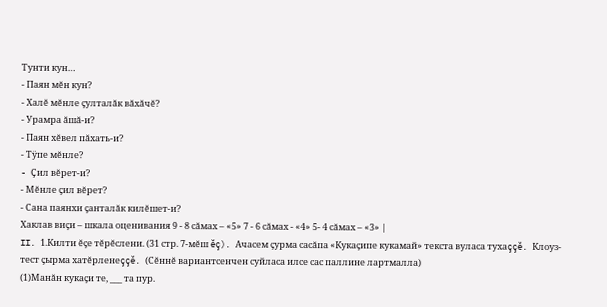Тунти кун…
- Паян мĕн кун?
- Халĕ мĕнле çулталăк вăхăчĕ?
- Урамра ăшă-и?
- Паян хĕвел пăхать-и?
- Тÿпе мĕнле?
- Çил вĕрет-и?
- Мĕнле çил вĕрет?
- Сана паянхи çанталăк килĕшет-и?
Хаклав виçи – шкала оценивания 9 - 8 сăмах – «5» 7 - 6 сăмах - «4» 5- 4 сăмах – «3» |
II. 1.Килти ĕçе тĕрĕслени. (31 стр. 7-мĕш ĕç). Ачасем çурма сасăпа «Кукаçипе кукамай» текста вуласа тухаççĕ. Клоуз-тест çырма хатĕрленеççĕ. (Сĕннĕ вариантсенчен суйласа илсе сас паллине лартмалла)
(1)Манăн кукаçи те, ___ та пур.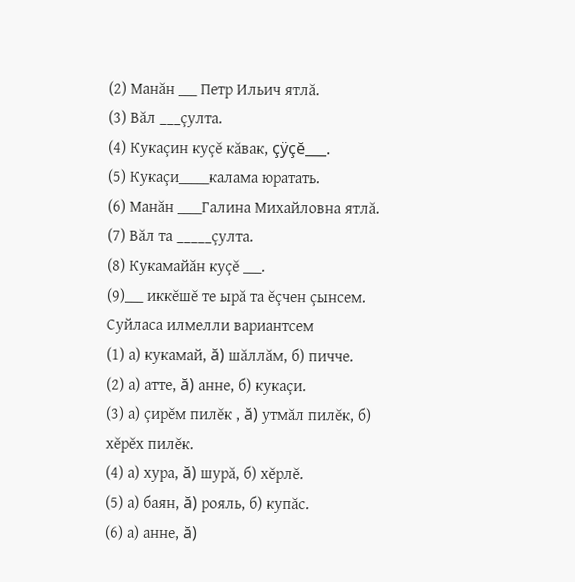(2) Манăн ___ Петр Ильич ятлă.
(3) Вăл ___çулта.
(4) Кукаçин куçĕ кăвак, çÿçĕ___.
(5) Кукаçи_____калама юратать.
(6) Манăн ____Галина Михайловна ятлă.
(7) Вăл та _____çулта.
(8) Кукамайăн куçĕ ___.
(9)___ иккĕшĕ те ырă та ĕçчен çынсем.
Суйласа илмелли вариантсем
(1) а) кукамай, ă) шăллăм, б) пичче.
(2) а) атте, ă) анне, б) кукаçи.
(3) а) çирĕм пилĕк , ă) утмăл пилĕк, б) хĕрĕх пилĕк.
(4) а) хура, ă) шурă, б) хĕрлĕ.
(5) а) баян, ă) рояль, б) купăс.
(6) а) анне, ă)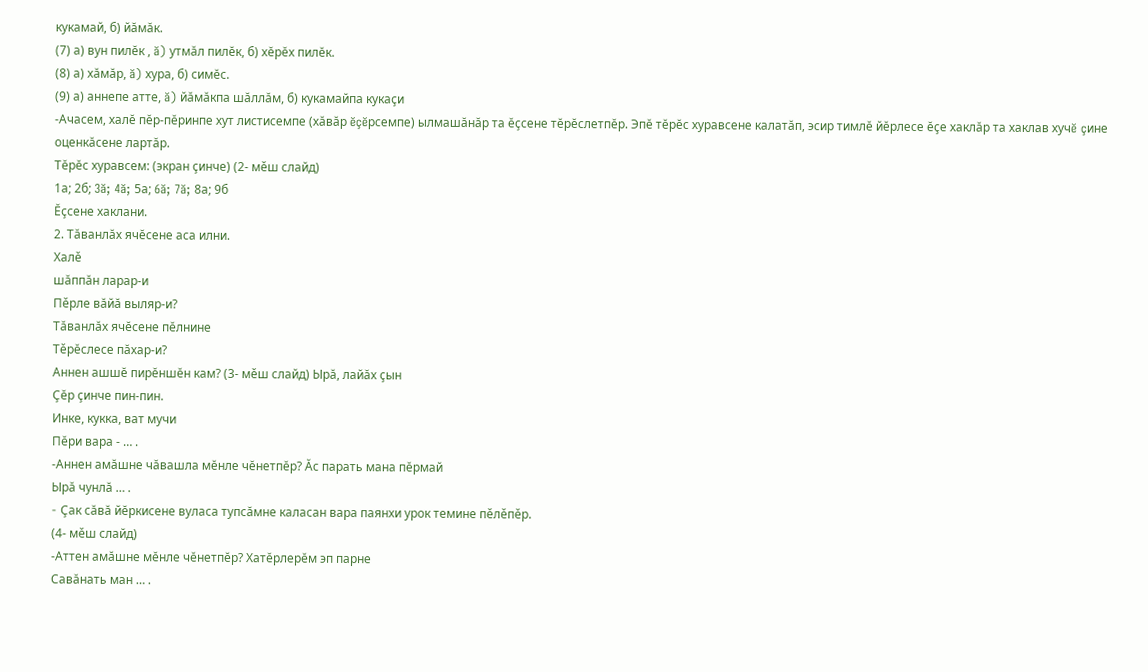кукамай, б) йăмăк.
(7) а) вун пилĕк , ă) утмăл пилĕк, б) хĕрĕх пилĕк.
(8) а) хăмăр, ă) хура, б) симĕс.
(9) а) аннепе атте, ă) йăмăкпа шăллăм, б) кукамайпа кукаçи
-Ачасем, халĕ пĕр-пĕринпе хут листисемпе (хăвăр ĕçĕрсемпе) ылмашăнăр та ĕçсене тĕрĕслетпĕр. Эпĕ тĕрĕс хуравсене калатăп, эсир тимлĕ йĕрлесе ĕçе хаклăр та хаклав хучĕ çине оценкăсене лартăр.
Тĕрĕс хуравсем: (экран çинче) (2- мěш слайд)
1а; 2б; 3ă; 4ă; 5а; 6ă; 7ă; 8а; 9б
Ĕçсене хаклани.
2. Тăванлăх ячĕсене аса илни.
Халě
шăппăн ларар-и
Пěрле вăйă выляр-и?
Тăванлăх ячĕсене пĕлнине
Тěрĕслесе пăхар-и?
Аннен ашшĕ пирĕншĕн кам? (3- мěш слайд) Ырă, лайăх çын
Çĕр çинче пин-пин.
Инке, кукка, ват мучи
Пĕри вара - … .
-Аннен амăшне чăвашла мĕнле чĕнетпĕр? Ăс парать мана пĕрмай
Ырă чунлă … .
- Çак сăвă йĕркисене вуласа тупсăмне каласан вара паянхи урок темине пěлěпěр.
(4- мěш слайд)
-Аттен амăшне мĕнле чĕнетпĕр? Хатĕрлерĕм эп парне
Савăнать ман … .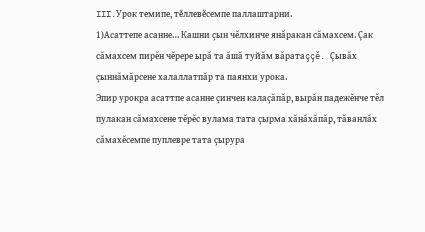III.Урок темипе, тěллевěсемпе паллаштарни.
1)Асаттепе асанне… Кашни çын чĕлхинче янăракан сăмахсем. Çак сăмахсем пирĕн чĕрере ырă та ăшă туйăм вăратаççĕ. Çывăх çыннăмăрсене халаллатпăр та паянхи урока.
Эпир урокра асаттпе асанне çинчен калаçăпăр, вырăн падежĕнче тĕл пулакан сăмахсене тĕрĕс вулама тата çырма хăнăхăпăр, тăванлăх сăмахĕсемпе пуплевре тата çырура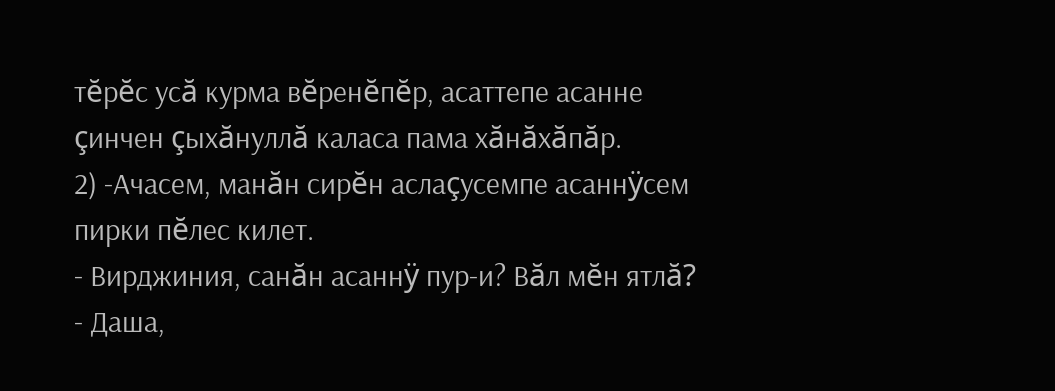тĕрĕс усă курма вĕренĕпĕр, асаттепе асанне çинчен çыхăнуллă каласа пама хăнăхăпăр.
2) -Ачасем, манăн сирĕн аслаçусемпе асаннÿсем пирки пĕлес килет.
- Вирджиния, санăн асаннÿ пур-и? Вăл мĕн ятлă?
- Даша,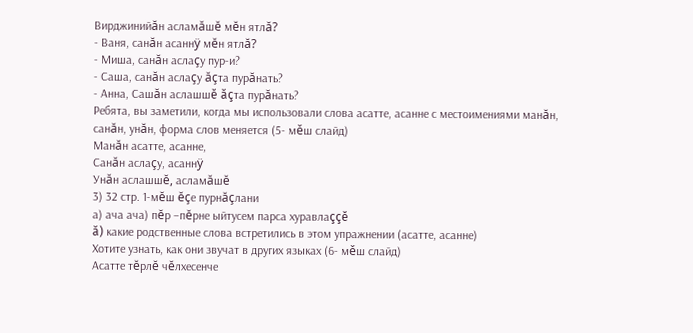Вирджинийăн асламăшĕ мĕн ятлă?
- Ваня, санăн асаннÿ мĕн ятлă?
- Миша, санăн аслаçу пур-и?
- Саша, санăн аслаçу ăçта пурăнать?
- Анна, Сашăн аслашшĕ ăçта пурăнать?
Ребята, вы заметили, когда мы использовали слова асатте, асанне с местоимениями манăн, санăн, унăн, форма слов меняется (5- мěш слайд)
Манăн асатте, асанне,
Санăн аслаçу, асаннÿ
Унăн аслашшĕ, асламăшĕ
3) 32 стр. 1-мĕш ĕçе пурнăçлани
а) ача ача) пĕр –пĕрне ыйтусем парса хуравлаççĕ
ă) какие родственные слова встретились в этом упражнении (асатте, асанне)
Хотите узнать, как они звучат в других языках (6- мěш слайд)
Асатте тĕрлĕ чĕлхесенче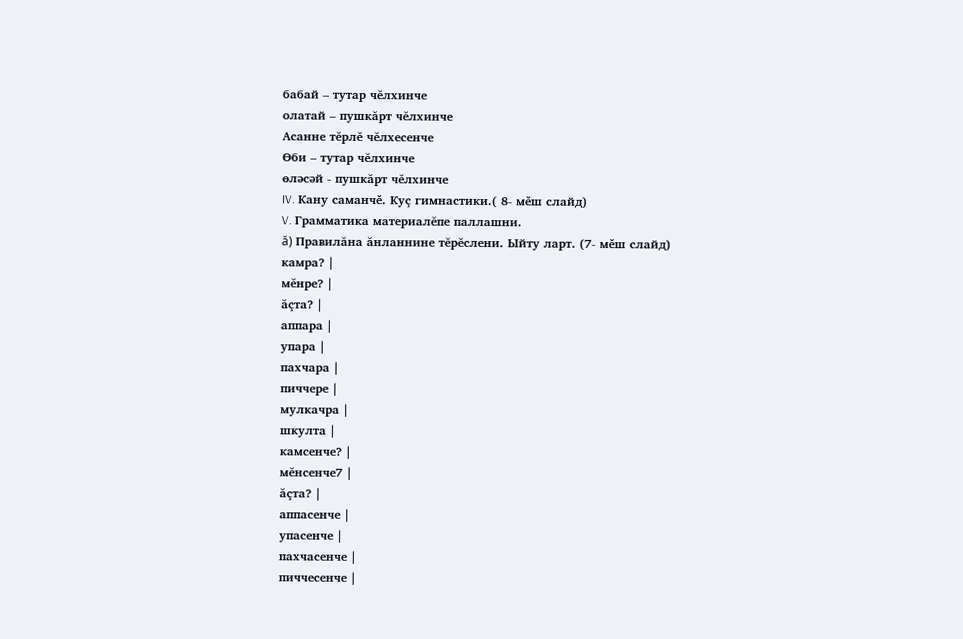бабай – тутар чĕлхинче
олатай – пушкăрт чĕлхинче
Асанне тĕрлĕ чĕлхесенче
Өби – тутар чĕлхинче
өләсәй - пушкăрт чĕлхинче
IV. Кану саманчě. Куç гимнастики.( 8- мěш слайд)
V. Грамматика материалĕпе паллашни.
ă) Правилăна ăнланнине тĕрĕслени. Ыйту ларт. (7- мěш слайд)
камра? |
мĕнре? |
ăçта? |
аппара |
упара |
пахчара |
пиччере |
мулкачра |
шкулта |
камсенче? |
мĕнсенче7 |
ăçта? |
аппасенче |
упасенче |
пахчасенче |
пиччесенче |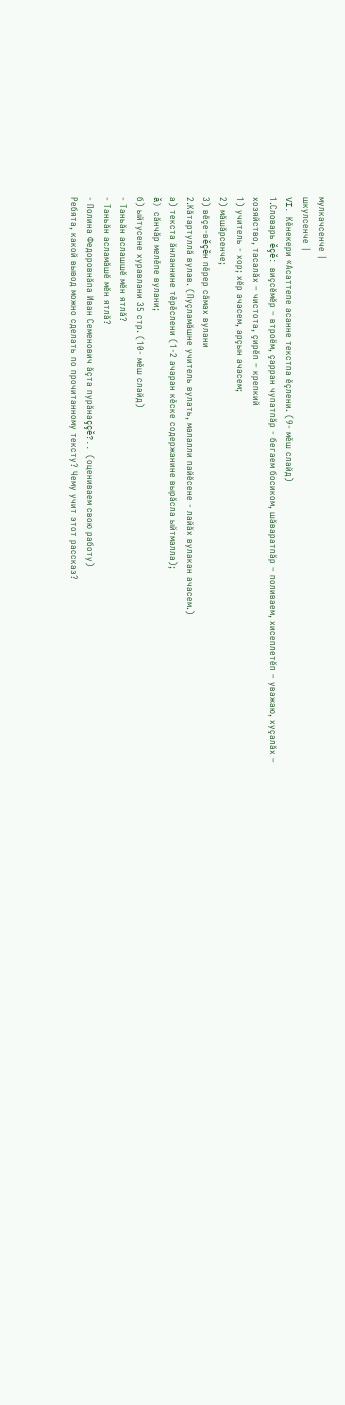мулкачсенче |
шкулсенче |
VI. Кěнекери «Асаттепе асанне текстпа ěçлени. (9- мěш слайд)
1.Словарь ěçě: виçсĕмĕр – втроём, çарран чупатпăр - бегаем босиком, шăваратпăр – поливаем, хисеплетĕп – уважаю, хуçалăх – хозяйство, тасалăх – чистота, çирĕп – крепкий
1) учитель - хор; хĕр ачасем, арçын ачасем;
2) мăшăрсенче;
3) вĕçе-вĕçĕн пěрер сăмах вулани
2.Кăтартуллă вулав. (Пуçламăшне учитель вулать, малалли пайĕсене - лайăх вулакан ачасем.)
а) текста ăнланнине тěрěслени (1-2 ачаран кěске содержанине вырăсла ыйтмалла);
ă) сăнчăр мелěпе вулани;
б) ыйтусене хуравлани 35 стр. (10- мěш слайд)
- Таньăн аслашшĕ мĕн ятлă?
- Таньăн асламăшĕ мĕн ятлă?
- Полина Федоровнăпа Иван Семенович ăçта пурăнаççĕ?.. (оцениваем свою работу)
Ребята, какой вывод можно сделать по прочитанному тексту? Чему учит этот рассказ?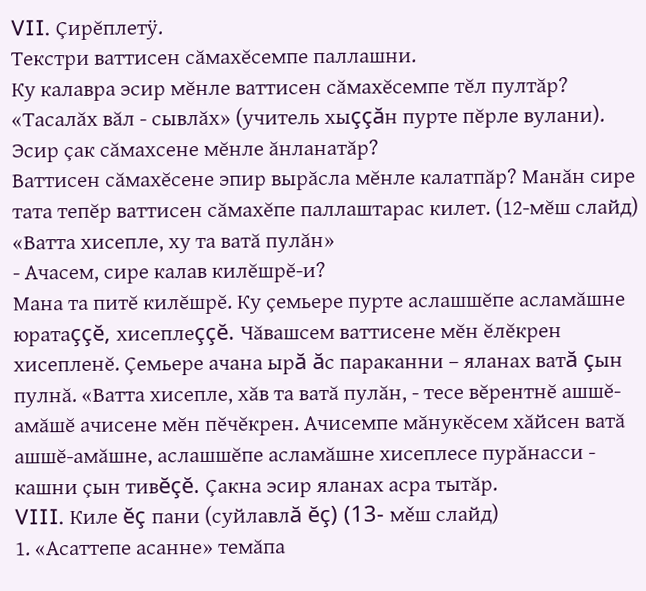VII. Çирĕплетÿ.
Текстри ваттисен сăмахĕсемпе паллашни.
Ку калавра эсир мĕнле ваттисен сăмахĕсемпе тĕл пултăр?
«Тасалăх вăл - сывлăх» (учитель хыççăн пурте пĕрле вулани). Эсир çак сăмахсене мĕнле ăнланатăр?
Ваттисен сăмахĕсене эпир вырăсла мĕнле калатпăр? Манăн сире тата тепĕр ваттисен сăмахĕпе паллаштарас килет. (12-мĕш слайд)
«Ватта хисепле, ху та ватă пулăн»
- Ачасем, сире калав килĕшрĕ-и?
Мана та питĕ килĕшрĕ. Ку çемьере пурте аслашшĕпе асламăшне юратаççĕ, хисеплеççĕ. Чăвашсем ваттисене мĕн ĕлĕкрен хисепленĕ. Çемьере ачана ырă ăс параканни – яланах ватă çын пулнă. «Ватта хисепле, хăв та ватă пулăн, - тесе вĕрентнĕ ашшĕ-амăшĕ ачисене мĕн пĕчĕкрен. Ачисемпе мăнукĕсем хăйсен ватă ашшĕ-амăшне, аслашшĕпе асламăшне хисеплесе пурăнасси - кашни çын тивĕçĕ. Çакна эсир яланах асра тытăр.
VIII. Киле ĕç пани (суйлавлă ĕç) (13- мěш слайд)
1. «Асаттепе асанне» темăпа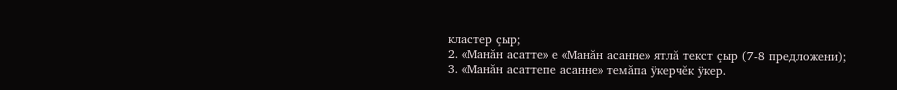кластер çыр;
2. «Манăн асатте» е «Манăн асанне» ятлă текст çыр (7-8 предложени);
3. «Манăн асаттепе асанне» темăпа ÿкерчĕк ÿкер.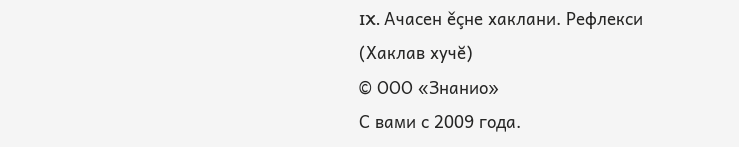IX. Ачасен ěçне хаклани. Рефлекси (Хаклав хучĕ)
© ООО «Знанио»
С вами с 2009 года.